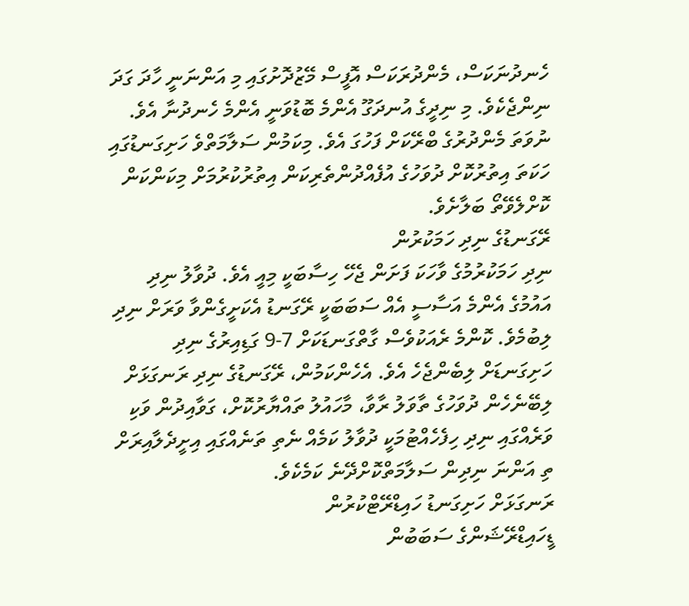ހެނދުނަކަސް، މެންދުރަކަސް އޮފީސް މޭޒުދޮށުގައި މި އަންނަނީ ހާދަ ގަދަ ނިންޖެކެވެ. މި ނިދީގެ އުނދަގޫ އެންމެ ބޮޑުވަނީ އެންމެ ހެނދުނާ އެވެ. ނުވަތަ މެންދުރުގެ ބްރޭކަށް ފަހުގަ އެވެ. މިކަމުން ސަލާމަތްވެ ހަށިގަނޑުގައި ހަކަތަ އިތުރުކޮށް ދުވަހުގެ އުފެއްދުންތެރިކަން އިތުރުކުރުމަށް މިކަންކަން ކޮށްލެވޭތޯ ބަލާށެވެ.
ރޭގަނޑުގެ ނިދި ހަމަކުރުން
ނިދި ހަމަކުރުމުގެ ވާހަކަ ފަށަން ޖެހޭ ހިސާބަކީ މިއީ އެވެ. ދުވާލު ނިދި އައުމުގެ އެންމެ އަސާސީ އެއް ސަބަބަކީ ރޭގަނޑު އެކަށީގެންވާ ވަރަށް ނިދި ލިބުމެވެ. ކޮންމެ ރެއަކުވެސް ގާތްގަނޑަކަށް 7-9 ގަޑިއިރުގެ ނިދި ހަށިގަނޑަށް ލިބެންޖެހެ އެވެ. އެހެންކަމުން، ރޭގަނޑުގެ ނިދި ރަނގަޅަށް ލިބޭނެހެން ދުވަހުގެ ތާވަލު ރާވާ، މާހައުލު ތައްޔާރުކޮށް، ގަވާއިދުން ވަކި ވަރެއްގައި ނިދި ހިފެހެއްޓުމަކީ ދުވާލު ކަމެއް ނެތި ތަނެއްގައި އިށީދެލާއިރަށް ތި އަންނަ ނިދިން ސަލާމަތްކޮށްދޭނެ ކަމެކެވެ.
ރަނގަޅަށް ހަށިގަނޑު ހައިޑްރޭޓްކުރުން
ޑީހައިޑްރޭޝަންގެ ސަބަބުން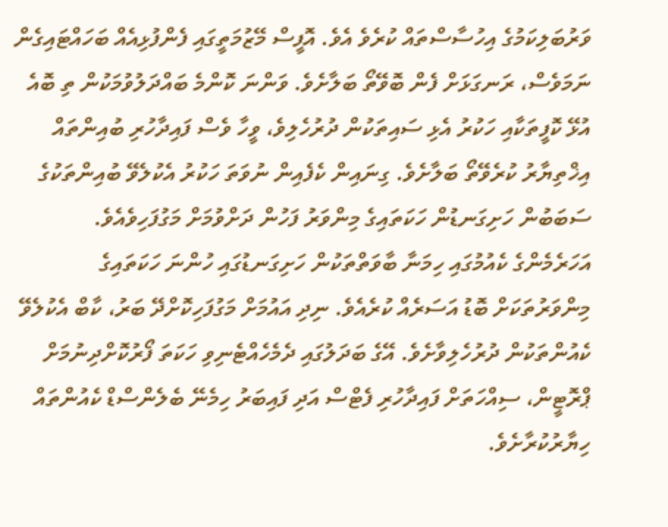ވަރުބަލިކަމުގެ އިހުސާސްތައް ކުރެވެ އެވެ. އޮފީސް މޭޒުމަތީގައި ފެންފުޅިއެއް ބަހައްޓައިގެން ނަމަވެސް، ރަނގަޅަށް ފެން ބޮވޭތޯ ބަލާށެވެ. ވަންނަ ކޮންމެ ބައްދަލުވުމަކުން ތި ބޮއެ އުޅޭ ކޮފީތަކާއި ހަކުރު އެޅި ސައިތަކުން ދުރުހެލިވެ، ވީހާ ވެސް ފައިދާހުރި ބުއިންތައް އިޚްތިޔާރު ކުރެވޭތޯ ބަލާށެވެ. ގިނައިން ކެފެއިން ނުވަތަ ހަކުރު އެކުލެވޭ ބުއިންތަކުގެ ސަބަބުން ހަށިގަނޑުން ހަކަތައިގެ މިންވަރު ފަހުން ދަށްވުމަށް މަގުފަހިވެއެވެ.
އަހަރެމެންގެ ކެއުމުގައި ހިމަނާ ބާވަތްތަކުން ހަށިގަނޑުގައި ހުންނަ ހަކަތައިގެ މިންވަރުތަކަށް ބޮޑު އަސަރެއް ކުރެއެވެ. ނިދި އައުމަށް މަގުފަހިކޮށްދޭ ބަރު، ކާބް އެކުލެވޭ ކެއުންތަކުން ދުރުހެލިވާށެވެ. އޭގެ ބަދަލުގައި ދެމެހެއްޓެނިވި ހަކަތަ ފޯރުކޮށްދިނުމަށް ޕްރޮޓީން، ސިއްހަތަށް ފައިދާހުރި ފެޓްސް އަދި ފައިބަރު ހިމެނޭ ބެލެންސްޑް ކެއުންތައް ހިޔާރުކުރާށެވެ.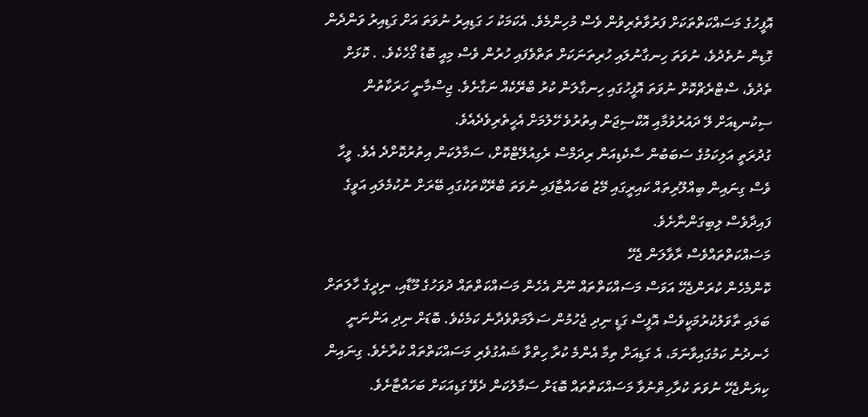އޮފީހުގެ މަސައްކަތްތަކަށް ފަރުވާތެރިވުން ވެސް މުހިންމެވެ. އެކަމަކު ހަ ގަޑިއިރު ނުވަތަ އަށް ގަޑިއިރު ވަންދެން ގޮޑިން ނުތެދުވެ، ނުވަތަ ހިނގާނުލައި ހުރިތަނަކަށް ތަތްވެފައި ހުރުން ވެސް މިއީ ބޮޑު ގޯހެކެވެ. . ކޮޅަށް ތެދުވެ، ސްޓްރެޗްކޮށް ނުވަތަ އޮފީހުގައި ހިނގާލަން ކުރު ބްރޭކެއް ނަގާށެވެ. ޖިސްމާނީ ހަރަކާތުން ސިކުނޑިއަށް ލޭ ދައުރުވުމާއި އޮކްސިޖަން އިތުރުވެ ހޭލުމަށް އެހީތެރިވެދެއެވެ.
ގުދުރަތީ އަލިކަމުގެ ސަބަބުން ސާކެޑިއަން ރިދަމްސް ރެގިއުލޭޓްކޮށް، ސަމާލުކަން އިތުރުކޮށްދެ އެވެ. ވީހާ ވެސް ގިނައިން ބިއްލޫރިތައް ކައިރީގައި މޭޒު ބަހައްޓާފައި ނުވަތަ ބްރޭކްތަކުގައި ބޭރަށް ނުކުމެލައި އަވީގެ ފައިދާވެސް ލިބިގަންނާށެވެ.
މަސައްކަތްތައްވެސް ރާވާލަން ޖެހޭ
ކޮންމެހެން ކުރަންޖެހޭ އަވަސް މަސައްކަތްތައް ނޫން އެހެން މަސައްކަތްތައް ދުވަހުގެ މޫޑާއި، ނިދީގެ ހާލަތަށް ބަލައި ތާވަލުކުރުމަކީވެސް އޮފީސް ގަޑީ ނިދި ޖެހުމުން ސަލާމަތްވެދާނެ ކަމެކެވެ. ބޮޑަށް ނިދި އަންނަނީ ހެނދުނު ކަމުގައިވާނަމަ، އެ ގަޑިއަށް ތިމާ އެންމެ ކުރާ ހިތްވާ ޝައުގުވެރި މަސައްކަތްތައް ކުރާށެވެ. ގިނައިން ކިޔަންޖެހޭ ނުވަތަ ކުރާހިތްނުވާ މަސައްކަތްތައް ބޮޑަށް ސަމާލުކަން ދެވޭ ގަޑިއަކަށް ބަހައްޓާށެވެ.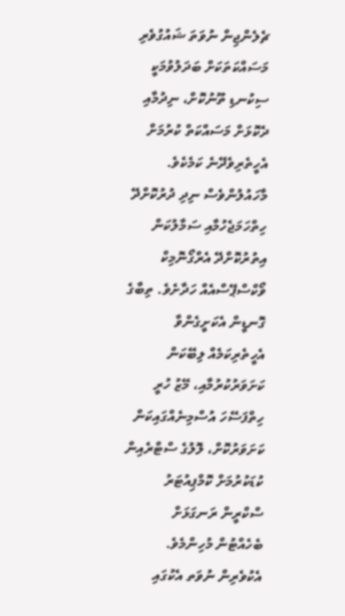ޗެލެންޖިން ނުވަތަ ޝައުގުވެރި މަސައްކަތަކަށް ބަދަލުވުމަކީ ސިކުނޑި ތޫނުކޮށް، ނިދުމާއި ދެކޮޅަށް މަސައްކަތް ކުރުމަށް އެހީތެރިވެދޭނެ ކަމެކެވެ.
މާހައުލުންވެސް ނިދި ދުރުކޮށްދޭ
ހިތްހަމަޖެހުމާއި ސަމާލުކަން އިތުރުކޮށްދޭ އެރްގޯނޮމިކް ވޯކްސްޕޭސްއެއް ހަދާށެވެ. ތިބާގެ ގޮނޑީން އެކަށީގެންވާ އެހީތެރިކަމެއް ލިބޭކަން ކަށަވަރުކުރުމާއި، މޭޒު ހުރީ ހިތްފަސޭހަ އުސްމިނެއްގައިކަން ކަށަވަރުކޮށް، ލޮލުގެ ސްޓްރެއިން ކުޑަކުރުމަށް ކޮމްޕިއުޓަރު ސްކްރީން ރަނގަޅަށް ބެހެއްޓުން މުހިންމެވެ.
އެކުވެރިން ނުވަތ އެކުގައި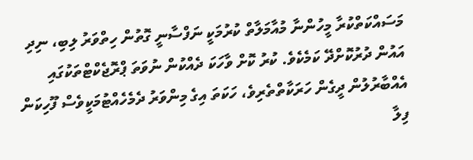މަސައްކަތްކުރާ މީހުންނާ މުއާމަލާތް ކުރުމަކީ ނަފްސާނީ ގޮތުން ހިތްވަރު ލިބި، ނިދި އައުން ދުރުކޮށްދޭ ކަމެކެވެ. ކުރު ކޮށް ވާހަކަ ދެއްކުން ނުވަތަ ޕްރޮޖެކްޓްތަކުގައި އެއްބާރުލުން ދީގެން ހަރަކާތްތެރިވެ، ހަކަތަ އިގެ މިންވަރު ދެމެހެއްޓުމަކީވެސް ފޫހިކަން ފިލާ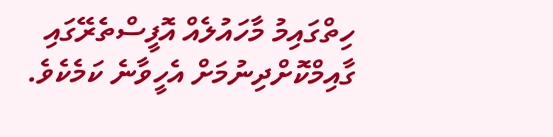ހިތްގައިމު މާހައުލެއް އޮފީސްތެރޭގައި ގާއިމްކޮށްދިނުމަށް އެހީވާނެ ކަމެކެވެ.